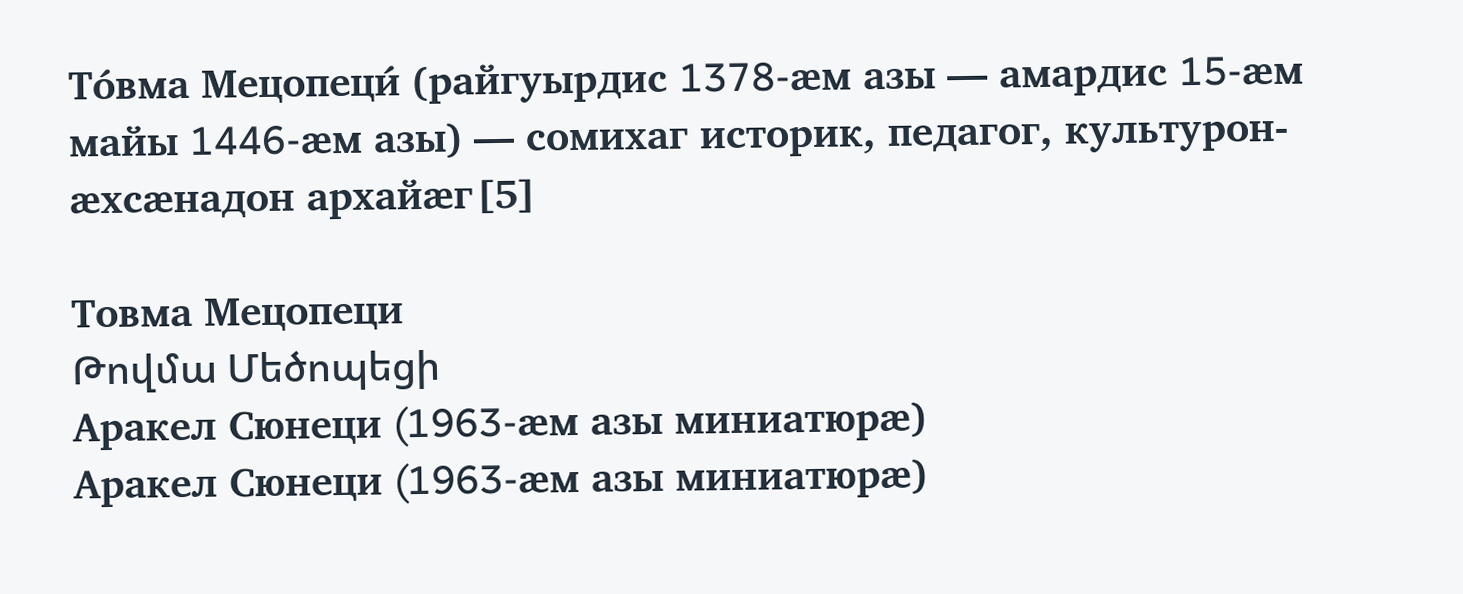То́вма Мецопеци́ (райгуырдис 1378-æм азы — амардис 15-æм майы 1446-æм азы) — сомихаг историк, педагог, культурон-æхсæнадон архайæг[5]

Товма Мецопеци
Թովմա Մեծոպեցի
Аракел Сюнеци (1963-æм азы миниатюрæ)
Аракел Сюнеци (1963-æм азы миниатюрæ)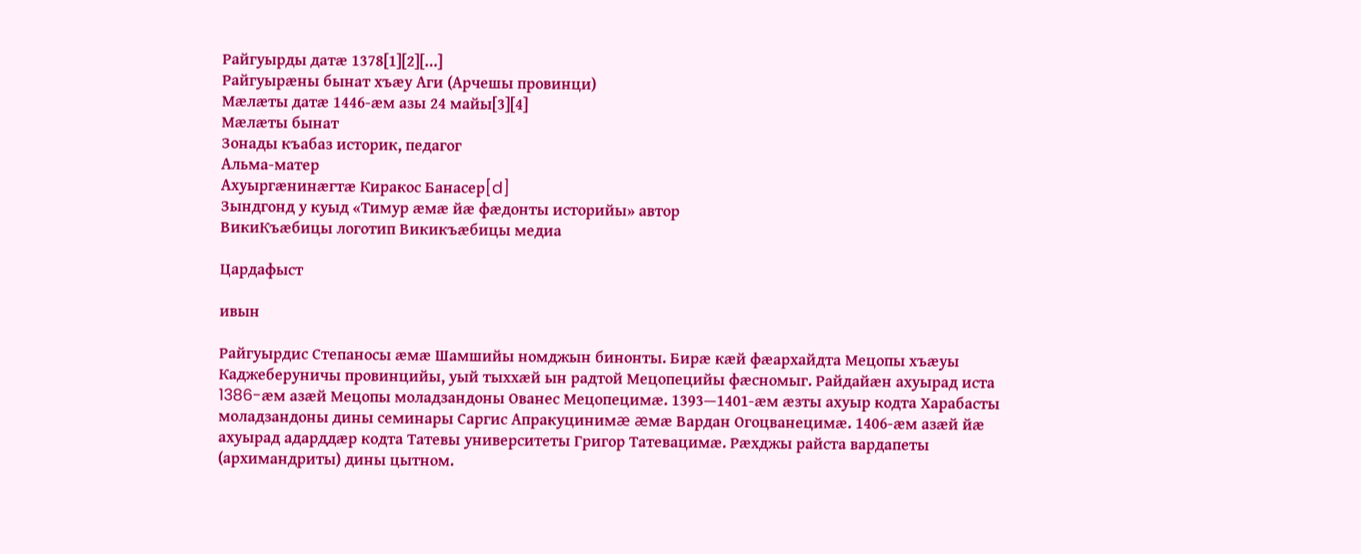Райгуырды датæ 1378[1][2][…]
Райгуырæны бынат хъæу Аги (Арчешы провинци)
Мæлæты датæ 1446-æм азы 24 майы[3][4]
Мæлæты бынат
Зонады къабаз историк, педагог
Альма-матер
Ахуыргæнинæгтæ Киракос Банасер[d]
Зындгонд у куыд «Тимур æмæ йæ фæдонты историйы» автор
ВикиКъæбицы логотип Викикъæбицы медиа

Цардафыст

ивын

Райгуырдис Степаносы æмæ Шамшийы номджын бинонты. Бирæ кæй фæархайдта Мецопы хъæуы Каджеберуничы провинцийы, уый тыххæй ын радтой Мецопецийы фæсномыг. Райдайæн ахуырад иста 1386-æм азæй Мецопы моладзандоны Ованес Мецопецимæ. 1393—1401-æм æзты ахуыр кодта Харабасты моладзандоны дины семинары Саргис Апракуцинимæ æмæ Вардан Огоцванецимæ. 1406-æм азæй йæ ахуырад адарддæр кодта Татевы университеты Григор Татевацимæ. Рæхджы райста вардапеты (архимандриты) дины цытном.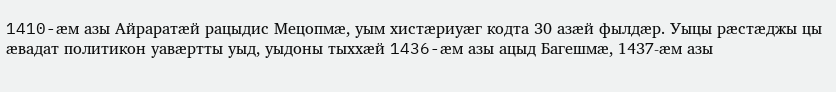1410-æм азы Айраратæй рацыдис Мецопмæ, уым хистæриуæг кодта 30 азæй фылдæр. Уыцы рæстæджы цы æвадат политикон уавæртты уыд, уыдоны тыххæй 1436-æм азы ацыд Багешмæ, 1437-æм азы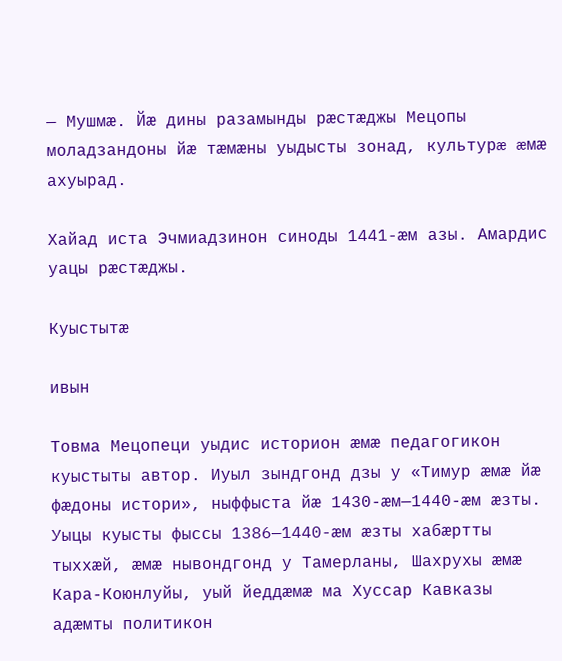— Мушмæ. Йæ дины разамынды рæстæджы Мецопы моладзандоны йæ тæмæны уыдысты зонад, культурæ æмæ ахуырад.

Хайад иста Эчмиадзинон синоды 1441-æм азы. Амардис уацы рæстæджы.

Куыстытæ

ивын

Товма Мецопеци уыдис историон æмæ педагогикон куыстыты автор. Иуыл зындгонд дзы у «Тимур æмæ йæ фæдоны истори», ныффыста йæ 1430-æм—1440-æм æзты. Уыцы куысты фыссы 1386—1440-æм æзты хабæртты тыххæй, æмæ нывондгонд у Тамерланы, Шахрухы æмæ Кара-Коюнлуйы, уый йеддæмæ ма Хуссар Кавказы адæмты политикон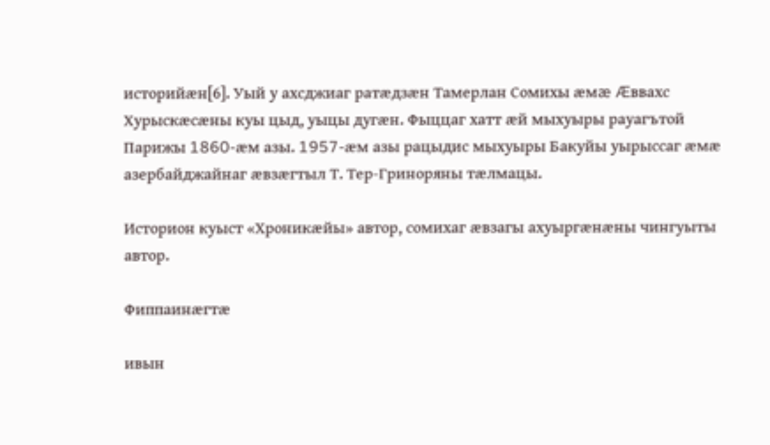историйæн[6]. Уый у ахсджиаг ратæдзæн Тамерлан Сомихы æмæ Æввахс Хурыскæсæны куы цыд, уыцы дугæн. Фыццаг хатт æй мыхуыры рауагътой Парижы 1860-æм азы. 1957-æм азы рацыдис мыхуыры Бакуйы уырыссаг æмæ азербайджайнаг æвзæгтыл Т. Тер-Гриноряны тæлмацы.

Историон куыст «Хроникæйы» автор, сомихаг æвзагы ахуыргæнæны чингуыты автор.

Фиппаинæгтæ

ивын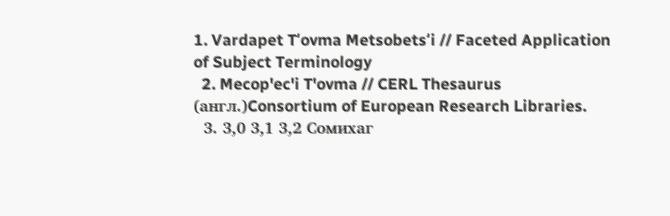1. Vardapet Tʻovma Metsobetsʻi // Faceted Application of Subject Terminology
  2. Mecop'ec'i T'ovma // CERL Thesaurus (англ.)Consortium of European Research Libraries.
  3. 3,0 3,1 3,2 Сомихаг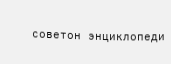советон энциклопеди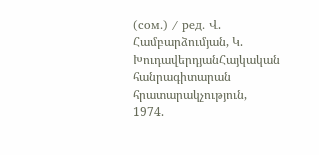(сом.) / ред. Վ. Համբարձումյան, Կ. ԽուդավերդյանՀայկական հանրագիտարան հրատարակչություն, 1974.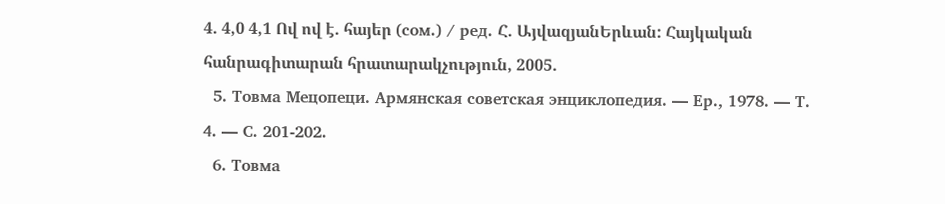4. 4,0 4,1 Ով ով է. հայեր (сом.) / ред. Հ. ԱյվազյանԵրևան: Հայկական հանրագիտարան հրատարակչություն, 2005.
  5. Товма Мецопеци. Армянская советская энциклопедия. — Ер., 1978. — Т. 4. — С. 201-202.
  6. Товма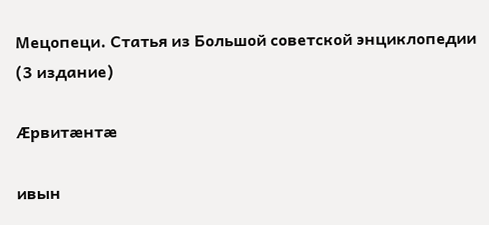Мецопеци. Статья из Большой советской энциклопедии (3 издание)

Æрвитæнтæ

ивын